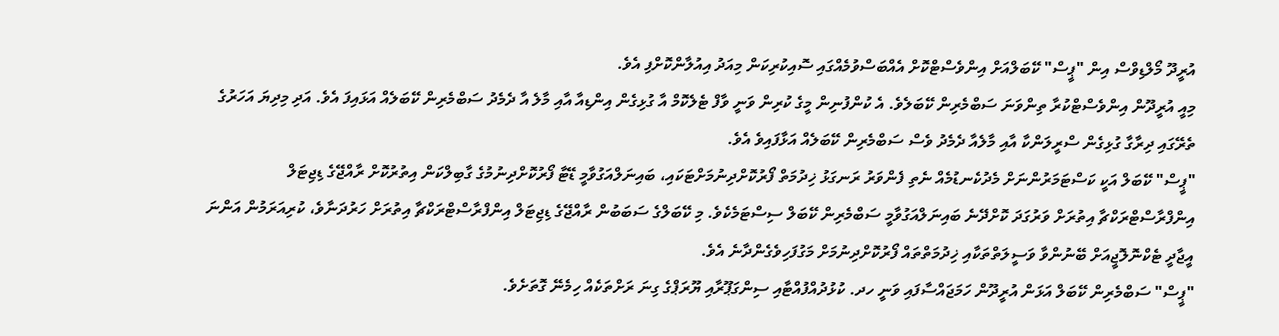އުރީދޫ މޯލްޑިވްސް އިން "ޕީސް" ކޭބަލްއަށް އިންވެސްޓްކޮށް އެއްބަސްވުމެއްގައި ސޮއިކުރިކަން މިއަދު އިއުލާންކޮށްފި އެވެ.
މިއީ އުރީދޫން އިންވެސްޓްކުރާ ތިންވަނަ ސަބްމެރިން ކޭބަލެވެ. އެ ކުންފުނިން މީގެ ކުރިން ވަނީ ވާފް ޓެލެކޮމް އާ ގުޅިގެން އިންޑިއާ އާއި މާލެ އާ ދެމެދު ސަބްމެރިން ކޭބަލެއް އަޅައިފަ އެވެ. އަދި މިދިޔަ އަހަރުގެ ތެރޭގައި ދިރާގާ ގުޅިގެން ސްރީލަންކާ އާއި މާލެއާ ދެމެދު ވެސް ސަބްމެރިން ކޭބަލެއް އަޅާފައިވެ އެވެ.
"ޕީސް" ކޭބަލް އަކީ ކަސްޓަމަރުންނަށް މެދުކެނޑުމެއް ނެތި ފެންވަރު ރަނގަޅު ޚިދުމަތް ފޯރުކޮށްދިނުމަށްޓަކައި، ބައިނަލްއަގުވާމީ ޑޭޓާ ފޯރުކޮށްދިނުމުގެ ގާބިލްކަން އިތުރުކޮށް ރާއްޖޭގެ ޑިޖިޓަލް އިންފްރާސްޓްރަކްޗާ އިތުރަށް ވަރުގަދަ ކޮށްދޭނެ ބައިނަލްއަގުވާމީ ސަބްމެރިން ކޭބަލް ސިސްޓަމެކެވެ. މި ކޭބަލްގެ ސަބަބުން ރާއްޖޭގެ ޑިޖިޓަލް އިންފްރާސްޓްރަކްޗާ އިތުރަށް ހަރުދަނާވެ، ކުރިއަރަމުން އަންނަ އީޖާދީ ޓެކްނޮލޮޖީއަށް ބޭނުންވާ ވަސީލަތްތަކާއި ޚިދުމަތްތައް ފޯރުކޮށްދިނުމަށް މަގުފަހިވެގެންދާނެ އެވެ.
"ޕީސް" ސަބްމެރިން ކޭބަލް އަޅަން އުރީދޫން ހަމަޖައްސާފައި ވަނީ ހދ. ކުޅުދުއްފުއްޓާއި ސިންގަޕޫރާއި ޔޫރަޕްގެ ގިނަ ރަށްތަކެއް ހިމެނޭ ގޮތަށެވެ.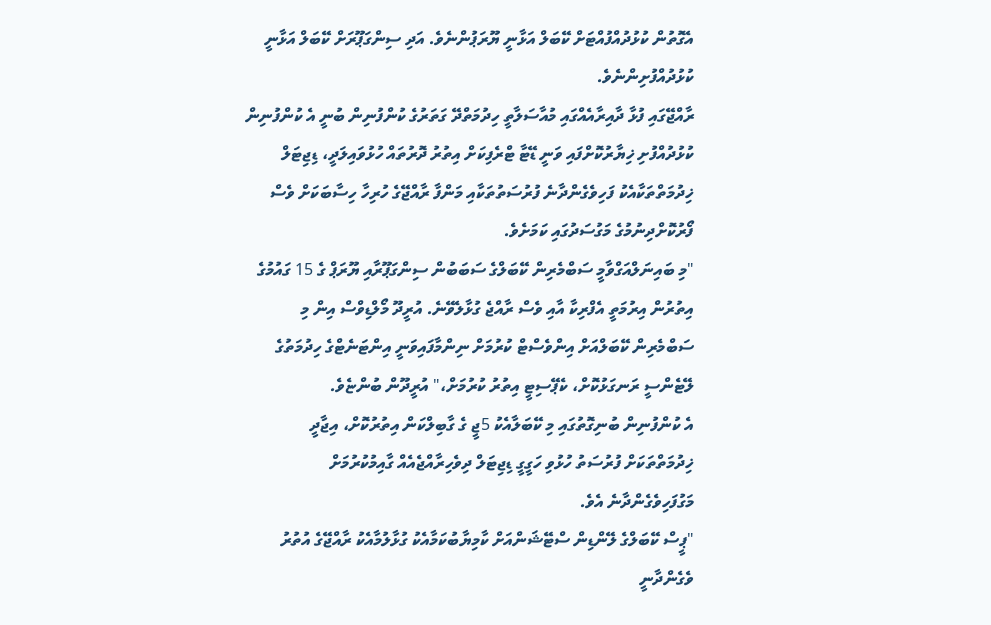އެގޮތުން ކުޅުދުއްފުއްޓަށް ކޭބަލް އަޅާނީ ޔޫރަޕުންނެވެ. އަދި ސިންގަޕޫރަށް ކޭބަލް އަޅާނީ ކުޅުދުއްފުށިންނެވެ.
ރާއްޖޭގައި ފުޅާ ދާއިރާއެއްގައި މުއާސަލާތީ ހިދުމަތްދޭ ގަތަރުގެ ކުންފުނިން ބުނީ އެ ކުންފުނިން ކުޅުދުއްފުށި ޚިޔާރުކޮށްފައި ވަނީ ޑޭޓާ ޓްރެފިކަށް އިތުރު ދޮރުތައް ހުޅުވައިލަދީ، ޑިޖިޓަލް ޚިދުމަތްތަކާއެކު ފަހިވެގެންދާނެ ފުރުސަތުތަކާއި މަންފާ ރާއްޖޭގެ ހުރިހާ ހިސާބަކަށް ވެސް ފޯރުކޮށްދިނުމުގެ މަގުސަދުގައި ކަމަށެވެ.
"މި ބައިނަލްއަގްވާމީ ސަބްމެރިން ކޭބަލްގެ ސަބަބުން ސިންގަޕޫރާއި ޔޫރަޕް ގެ 15 ގައުމުގެ އިތުރުން އިރުމަތީ އެފްރިކާ އާއި ވެސް ރާއްޖެ ގުޅާލެވޭނެ. އުރީދޫ މޯލްޑިވްސް އިން މި ސަބްމެރިން ކޭބަލްއަށް އިންވެސްޓް ކުރުމަށް ނިންމާފައިވަނީ އިންޓަނެޓްގެ ހިދުމަތުގެ ލޭޓެންސީ ރަނގަޅުކޮށް، ކެޕޭސިޓީ އިތުރު ކުރުމަށް،" އުރީދޫން ބުންޏެވެ.
އެ ކުންފުނިން ބުނިގޮތުގައި މި ކޭބަލާއެކު 5ޖީ ގެ ގާބިލްކަން އިތުރުކޮށް، އިޖާދީ ޚިދުމަތްތަކަށް ފުރުސަތު ހުޅުވި ހަގީގީ ޑިޖިޓަލް ދިވެހިރާއްޖެއެއް ގާއިމުކުރުމަށް މަގުފަހިވެގެންދާނެ އެވެ.
"ޕީސް ކޭބަލްގެ ލޭންޑިން ސްޓޭޝަންއަށް ކާމިޔާބުކަމާއެކު ގުޅާލުމާއެކު ރާއްޖޭގެ އުތުރު ވެގެންދާނީ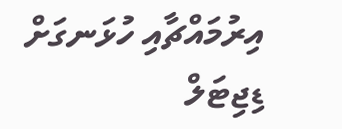އިރުމައްޗާއި ހުޅަނގަށް ޑިޖިޓަލް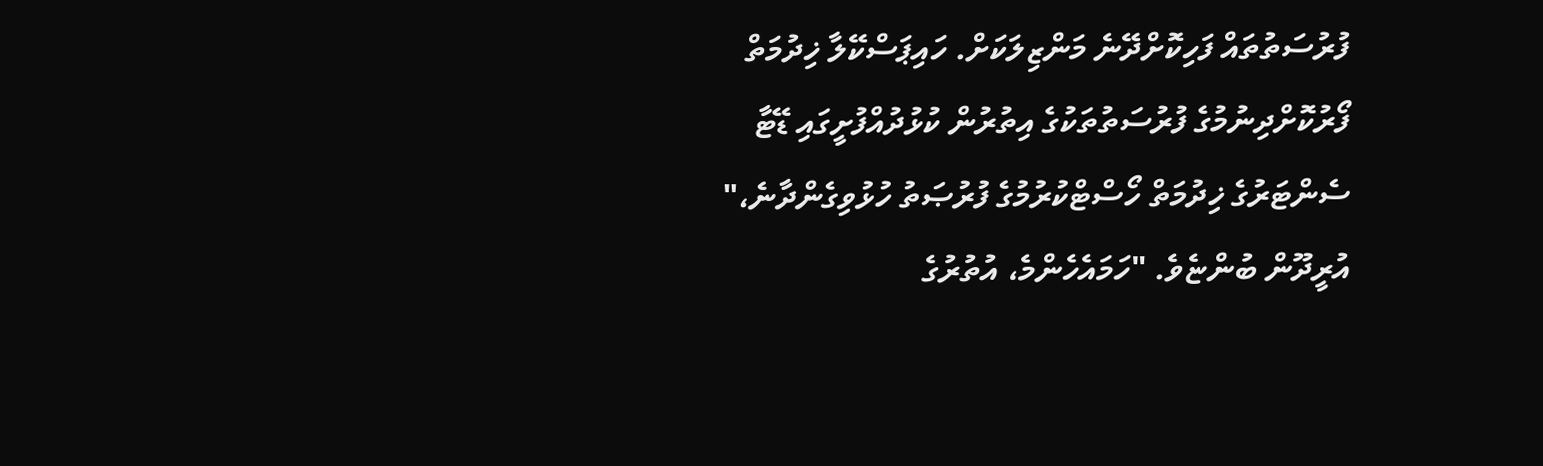ފުރުސަތުތައް ފަހިކޮށްދޭނެ މަންޒިލަކަށް. ހައިޕަސްކޭލާ ޚިދުމަތް ފޯރުކޮށްދިނުމުގެ ފުރުސަތުތަކުގެ އިތުރުން ކުޅުދުއްފުށީގައި ޑޭޓާ ސެންޓަރުގެ ޚިދުމަތް ހޯސްޓްކުރުމުގެ ފުރުޞަތު ހުޅުވިގެންދާނެ،" އުރީދޫން ބުންޏެވެ. "ހަމައެހެންމެ، އުތުރުގެ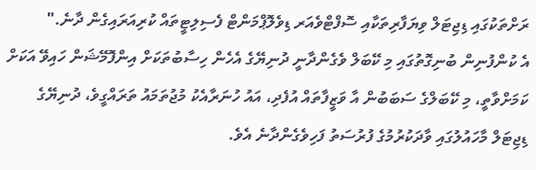ރަށްތަކުގައި ޑިޖިޓަލް ވިޔަފާރިތަކާއި ސޮފްޓްވެއަރ ޑިވެލޮޕްމަންޓް ފެސިލިޓީތައް ކުރިއަރައިގެން ދާނެ."
އެ ކުންފުނިން ބުނިގޮތުގައި މި ކޭބަލް ވެގެންދާނީ ދުނިޔޭގެ އެހެން ހިސާބުތަކަށް އިންފޮމޭޝަން ހައިވޭ އަކަށް ކަމަށްވާތީ، މި ކޭބަލްގެ ސަބަބުން އާ ވަޒީފާތައް އުފެދި، އައު ހުނަރާއެކު މުޖުތަމައު ތަރައްގީވެ، ދުނިޔޭގެ ޑިޖިޓަލް މާހައުލުގައި ވާދަކުރުމުގެ ފުރުސަތު ފަހިވެގެންދާނެ އެވެ.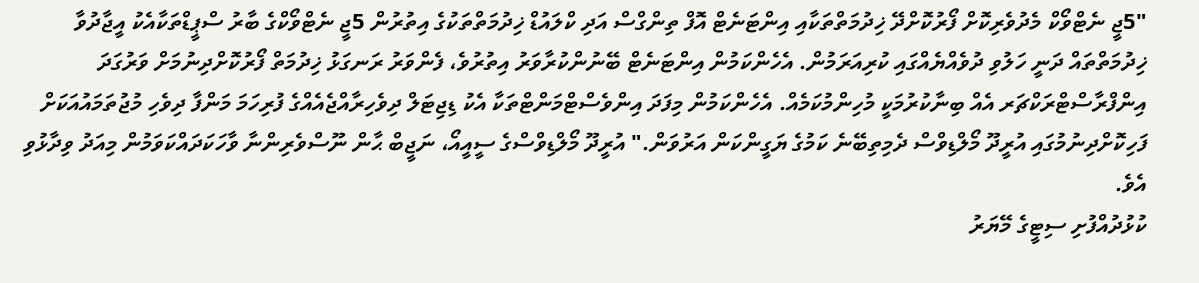"5ޖީ ނެޓްވޯކް މެދުވެރިކޮށް ފޯރުކޮށްދޭ ޚިދުމަތްތަކާއި އިންޓަނެޓް އޮފް ތިންގްސް އަދި ކްލައުޑް ޚިދުމަތްތަކުގެ އިތުރުން 5ޖީ ނެޓްވޯކްގެ ބާރު ސްޕީޑްތަކާއެކު އީޖާދުވާ ޚިދުމަތްތައް ދަނީ ހަލުވި ދުވެއްޔެއްގައި ކުރިއަރަމުން. އެހެންކަމުން އިންޓަނެޓް ބޭނުންކުރާވަރު އިތުރުވެ، ފެންވަރު ރަނގަޅު ޚިދުމަތް ފޯރުކޮށްދިނުމަށް ވަރުގަދަ އިންފްރާސްޓްރަކްޗަރ އެއް ބިނާކުރުމަކީ މުހިންމުކަމެއް. އެހެންކަމުން މިފަދަ އިންވެސްޓްމަންޓްތަކާ އެކު ޑިޖިޓަލް ދިވެހިރާއްޖެއެއްގެ ފުރިހަމަ މަންފާ ދިވެހި މުޖުތަމައުއަކަށް ފަހިކޮށްދިނުމުގައި އުރީދޫ މޯލްޑިވްސް ދެމިތިބޭނެ ކަމުގެ ޔަގީންކަން އަރުވަން." އުރީދޫ މޯލްޑިވްސްގެ ސީއީއޯ، ނަޖީބް ޙާން ނޫސްވެރިންނާ ވާހަކަދައްކަވަމުން މިއަދު ވިދާޅުވި އެވެ.
ކުޅުދުއްފުށި ސިޓީގެ މޭޔަރު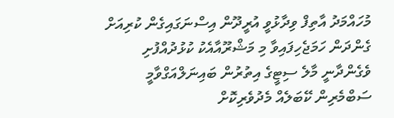މުހައްމަދު އާތިފް ވިދާޅުވީ އުރީދޫން އިސްނަގައިގެން ކުރިއަށް ގެންދަން ހަމަޖެހިފައިވާ މި މަޝްރޫއާއެކު ކުޅުދުއްފުށި ވެގެންދާނީ މާލެ ސިޓީގެ އިތުރުން ބައިނަލްއަގްވާމީ ސަބްމެރިން ކޭބަލެއް މެދުވެރިކޮށް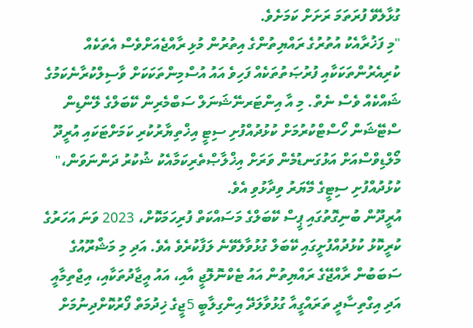ގުޅާލެވޭ ފުރަތަމަ ރަށަށް ކަމަށެވެ.
"މި ފަޚުރާއެކު އުތުރުގެ ރައްޔިތުންގެ އިތުރުން މުޅި ރާއްޖެއަށްވެސް އެތަކެއް ކުރިއެރުންތަކަކާއި ފުރުޞަތުތަކެއް ފަހިވެ އައު އުސްމިންތަކަކަށް ވާސިލްކުރާނެކަމުގެ ޝައްކެއް ވެސް ނެތް. މި އާ އިންޓަރނޭޝަނަލް ސަބްމެރިން ކޭބަލްގެ ލޭންޑިން ސްޓޭޝަން ހޯސްޓްކުރުމަށް ކުޅުދުއްފުށި ސިޓީ އިޚްތިޔާރުކުރި ކަމަށްޓަކައި އުރީދޫ މޯލްޑިވްސްއަށް އަޅުގަނޑުމެން ވަރަށް އިޚްލާޞްތެރިކަމާއެކު ޝުކުރު ދަންނަވަން،" ކުޅުދުއްފުށި ސިޓީގެ މޭޔަރު ވިދާޅުވި އެވެ.
އުރީދޫން ބުނިގޮތުގައި ޕީސް ކޭބަލްގެ މަސައްކަތް ފުރިހަމަކޮށް، 2023 ވަނަ އަހަރުގެ ކުރީކޮޅު ކުޅުދުއްފުށީގައި ކޭބަލް ގުޅުވާލެވޭނެ ލަފާކުރެވެ އެވެ. އަދި މި މަޝްރޫއުގެ ސަބަބުން ރާއްޖޭގެ ރައްޔިތުން އައު ޓެކްނޮލޮޖީ އާއި، އައު އީޖާދުތަކާއި، އިޖްތިމާއީ އަދި އިގްތިސާދީ ތަރައްގީއާ ގުޅުވާލަދޭ އިންގިލާބީ 5ޖީގެ ޚިދުމަތް ފޯރުކޮށްދިނުމަށް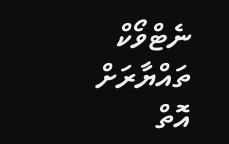ނެޓްވޯކް ތައްޔާރަށް އޮތް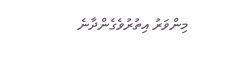މިންވަރު އިތުރުވެގެންދާނެ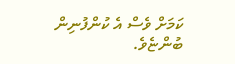ކަމަށް ވެސް އެ ކުންފުނިން ބުންޏެވެ.